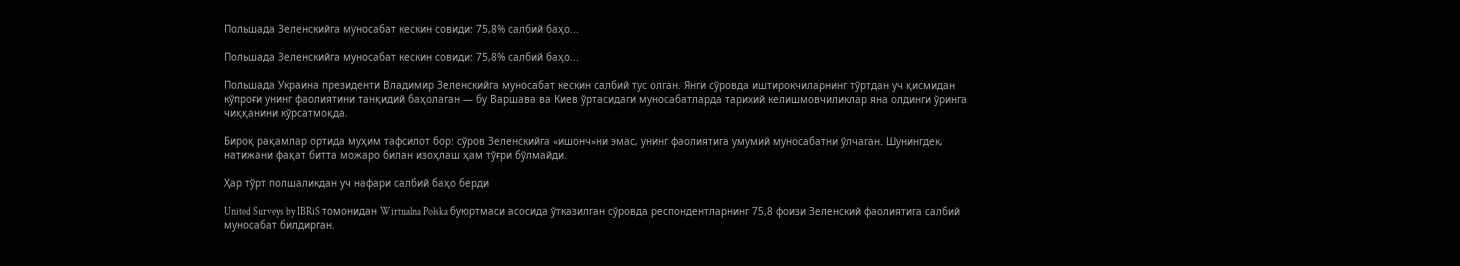Польшада Зеленскийга муносабат кескин совиди: 75,8% салбий баҳо...

Польшада Зеленскийга муносабат кескин совиди: 75,8% салбий баҳо...

Польшада Украина президенти Владимир Зеленскийга муносабат кескин салбий тус олган. Янги сўровда иштирокчиларнинг тўртдан уч қисмидан кўпроғи унинг фаолиятини танқидий баҳолаган — бу Варшава ва Киев ўртасидаги муносабатларда тарихий келишмовчиликлар яна олдинги ўринга чиққанини кўрсатмоқда.

Бироқ рақамлар ортида муҳим тафсилот бор: сўров Зеленскийга «ишонч»ни эмас, унинг фаолиятига умумий муносабатни ўлчаган. Шунингдек, натижани фақат битта можаро билан изоҳлаш ҳам тўғри бўлмайди.

Ҳар тўрт полшаликдан уч нафари салбий баҳо берди

United Surveys by IBRiS томонидан Wirtualna Polska буюртмаси асосида ўтказилган сўровда респондентларнинг 75,8 фоизи Зеленский фаолиятига салбий муносабат билдирган.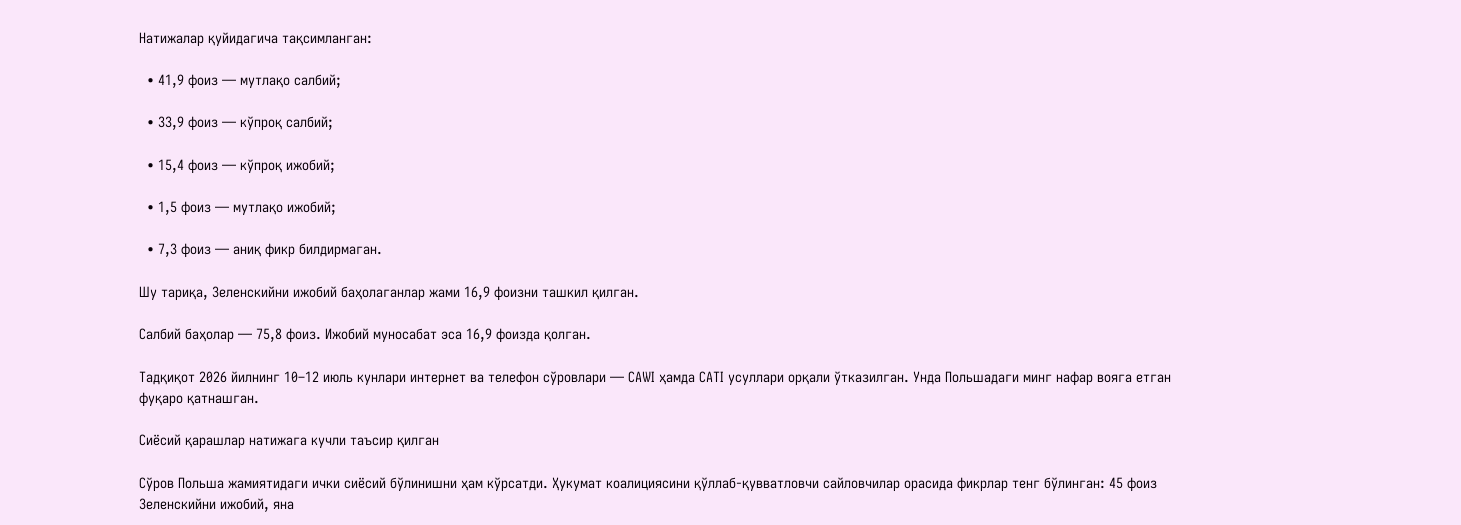Натижалар қуйидагича тақсимланган:

  • 41,9 фоиз — мутлақо салбий;

  • 33,9 фоиз — кўпроқ салбий;

  • 15,4 фоиз — кўпроқ ижобий;

  • 1,5 фоиз — мутлақо ижобий;

  • 7,3 фоиз — аниқ фикр билдирмаган.

Шу тариқа, Зеленскийни ижобий баҳолаганлар жами 16,9 фоизни ташкил қилган.

Салбий баҳолар — 75,8 фоиз. Ижобий муносабат эса 16,9 фоизда қолган.

Тадқиқот 2026 йилнинг 10–12 июль кунлари интернет ва телефон сўровлари — CAWI ҳамда CATI усуллари орқали ўтказилган. Унда Польшадаги минг нафар вояга етган фуқаро қатнашган.

Сиёсий қарашлар натижага кучли таъсир қилган

Сўров Польша жамиятидаги ички сиёсий бўлинишни ҳам кўрсатди. Ҳукумат коалициясини қўллаб-қувватловчи сайловчилар орасида фикрлар тенг бўлинган: 45 фоиз Зеленскийни ижобий, яна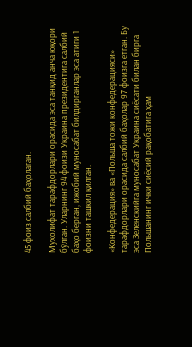45 фоиз салбий баҳолаган.

Мухолифат тарафдорлари орасида эса танқид анча юқори бўлган. Уларнинг 94 фоизи Украина президентига салбий баҳо берган, ижобий муносабат билдирганлар эса атиги 1 фоизни ташкил қилган.

«Конфедерация» ва «Польша тожи конфедерацияси» тарафдорлари орасида салбий баҳолар 97 фоизга етган. Бу эса Зеленскийга муносабат Украина сиёсати билан бирга Польшанинг ички сиёсий рақобатига ҳам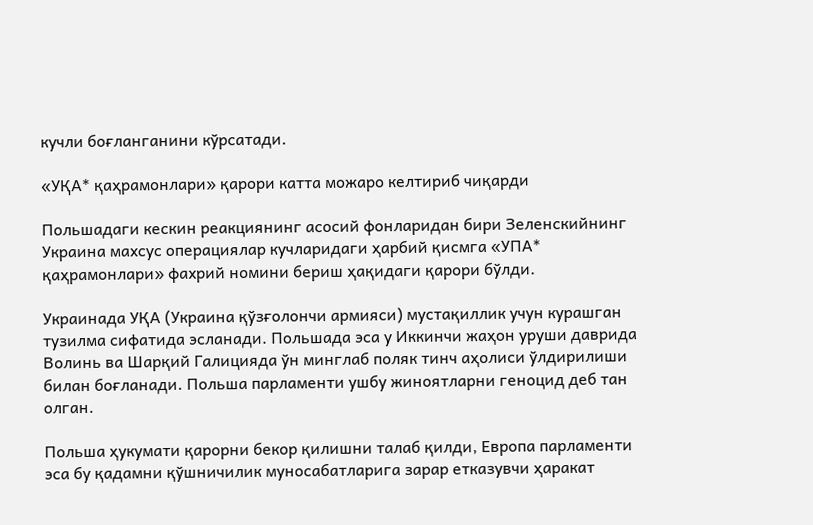кучли боғланганини кўрсатади.

«УҚА* қаҳрамонлари» қарори катта можаро келтириб чиқарди

Польшадаги кескин реакциянинг асосий фонларидан бири Зеленскийнинг Украина махсус операциялар кучларидаги ҳарбий қисмга «УПА* қаҳрамонлари» фахрий номини бериш ҳақидаги қарори бўлди.

Украинада УҚА (Украина қўзғолончи армияси) мустақиллик учун курашган тузилма сифатида эсланади. Польшада эса у Иккинчи жаҳон уруши даврида Волинь ва Шарқий Галицияда ўн минглаб поляк тинч аҳолиси ўлдирилиши билан боғланади. Польша парламенти ушбу жиноятларни геноцид деб тан олган.

Польша ҳукумати қарорни бекор қилишни талаб қилди, Европа парламенти эса бу қадамни қўшничилик муносабатларига зарар етказувчи ҳаракат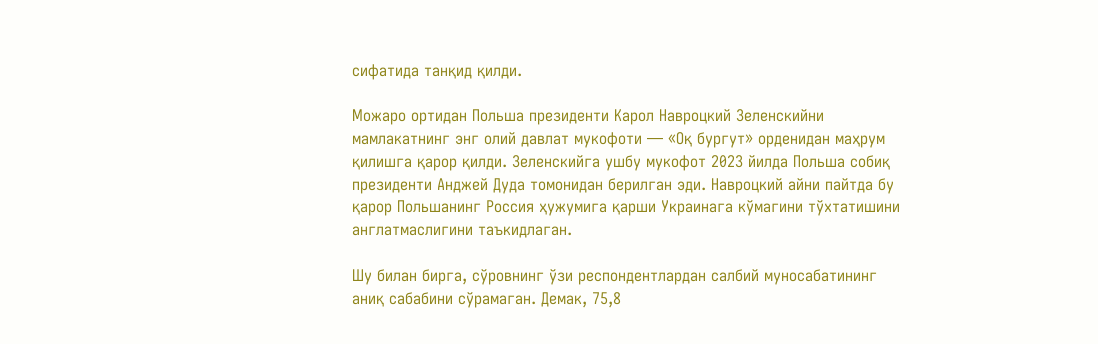сифатида танқид қилди.

Можаро ортидан Польша президенти Карол Навроцкий Зеленскийни мамлакатнинг энг олий давлат мукофоти — «Оқ бургут» орденидан маҳрум қилишга қарор қилди. Зеленскийга ушбу мукофот 2023 йилда Польша собиқ президенти Анджей Дуда томонидан берилган эди. Навроцкий айни пайтда бу қарор Польшанинг Россия ҳужумига қарши Украинага кўмагини тўхтатишини англатмаслигини таъкидлаган.

Шу билан бирга, сўровнинг ўзи респондентлардан салбий муносабатининг аниқ сабабини сўрамаган. Демак, 75,8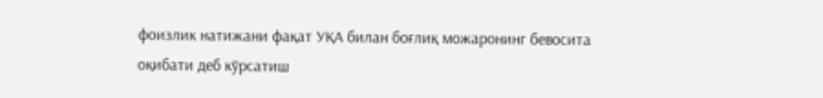фоизлик натижани фақат УҚА билан боғлиқ можаронинг бевосита оқибати деб кўрсатиш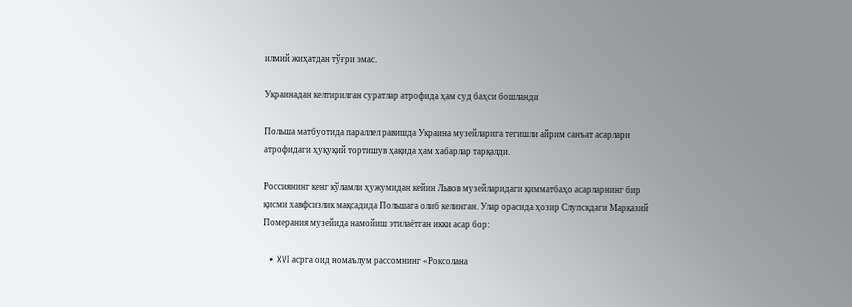илмий жиҳатдан тўғри эмас.

Украинадан келтирилган суратлар атрофида ҳам суд баҳси бошланди

Польша матбуотида параллел равишда Украина музейларига тегишли айрим санъат асарлари атрофидаги ҳуқуқий тортишув ҳақида ҳам хабарлар тарқалди.

Россиянинг кенг кўламли ҳужумидан кейин Львов музейларидаги қимматбаҳо асарларнинг бир қисми хавфсизлик мақсадида Польшага олиб келинган. Улар орасида ҳозир Слупскдаги Марказий Померания музейида намойиш этилаётган икки асар бор:

  • XVI асрга оид номаълум рассомнинг «Роксолана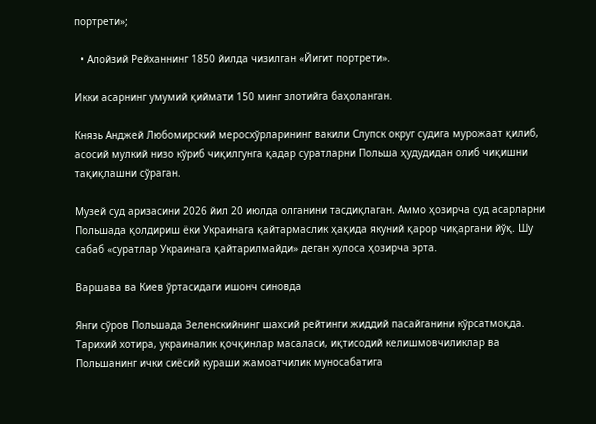портрети»;

  • Алойзий Рейханнинг 1850 йилда чизилган «Йигит портрети».

Икки асарнинг умумий қиймати 150 минг злотийга баҳоланган.

Князь Анджей Любомирский меросхўрларининг вакили Слупск округ судига мурожаат қилиб, асосий мулкий низо кўриб чиқилгунга қадар суратларни Польша ҳудудидан олиб чиқишни тақиқлашни сўраган.

Музей суд аризасини 2026 йил 20 июлда олганини тасдиқлаган. Аммо ҳозирча суд асарларни Польшада қолдириш ёки Украинага қайтармаслик ҳақида якуний қарор чиқаргани йўқ. Шу сабаб «суратлар Украинага қайтарилмайди» деган хулоса ҳозирча эрта.

Варшава ва Киев ўртасидаги ишонч синовда

Янги сўров Польшада Зеленскийнинг шахсий рейтинги жиддий пасайганини кўрсатмоқда. Тарихий хотира, украиналик қочқинлар масаласи, иқтисодий келишмовчиликлар ва Польшанинг ички сиёсий кураши жамоатчилик муносабатига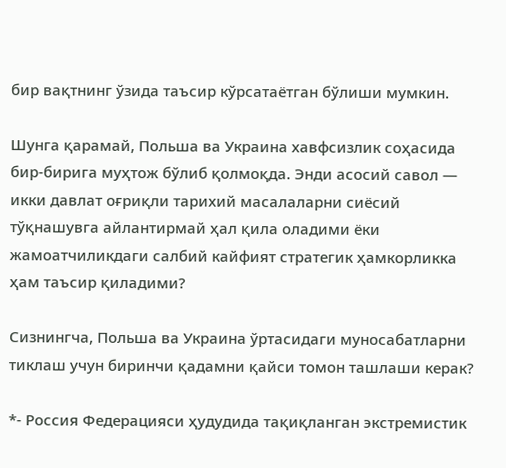бир вақтнинг ўзида таъсир кўрсатаётган бўлиши мумкин.

Шунга қарамай, Польша ва Украина хавфсизлик соҳасида бир-бирига муҳтож бўлиб қолмоқда. Энди асосий савол — икки давлат оғриқли тарихий масалаларни сиёсий тўқнашувга айлантирмай ҳал қила оладими ёки жамоатчиликдаги салбий кайфият стратегик ҳамкорликка ҳам таъсир қиладими?

Сизнингча, Польша ва Украина ўртасидаги муносабатларни тиклаш учун биринчи қадамни қайси томон ташлаши керак?

*- Россия Федерацияси ҳудудида тақиқланган экстремистик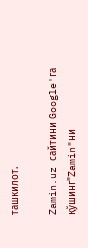ташкилот.

Zamin.uz сайтини Google'га қўшинг"Zamin"ни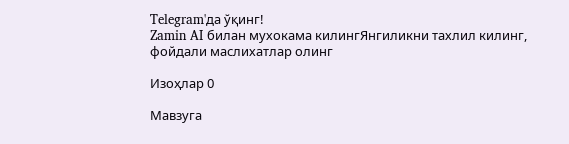Telegram'да ўқинг!
Zamin AI билан мухокама килингЯнгиликни тахлил килинг, фойдали маслихатлар олинг

Изоҳлар 0

Мавзуга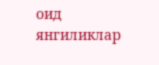оид янгиликлар